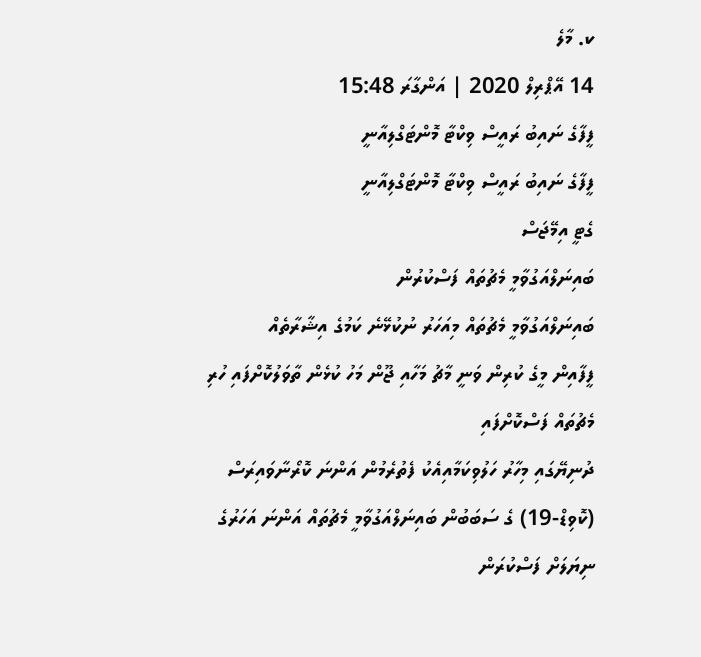ކ. މާލެ
14 އޭޕްރިލް 2020 | އަންގާރަ 15:48
ފީފާގެ ނައިބު ރައީސް ވިކްޓާ މޮންޓަގްލިއާނީ
ފީފާގެ ނައިބު ރައީސް ވިކްޓާ މޮންޓަގްލިއާނީ
ގެޓީ އިމޭޖަސް
ބައިނަލްއަގުވާމީ މެޗުތައް ފަސްކުރުން
ބައިނަލްއަގުވާމީ މެޗުތައް މިއަހަރު ނުކުޅޭނެ ކަމުގެ އިޝާރާތެއް
ފީފާއިން މީގެ ކުރިން ވަނީ މާޗު މަހާއި ޖޫން މަހު ކުޅެން ތާވަލުކޮށްފައި ހުރި މެޗުތައް ފަސްކޮށްފައި
ދުނިޔޭގައި މިހާރު ހަލުވިކަމާއިއެކު ފެތުރެމުން އަންނަ ކޮރޯނާވައިރަސް (ކޮވިޑް-19) ގެ ސަބަބުން ބައިނަލްއަގުވާމީ މެޗުތައް އަންނަ އަހަރުގެ ނިޔަލަށް ފަސްކުރަން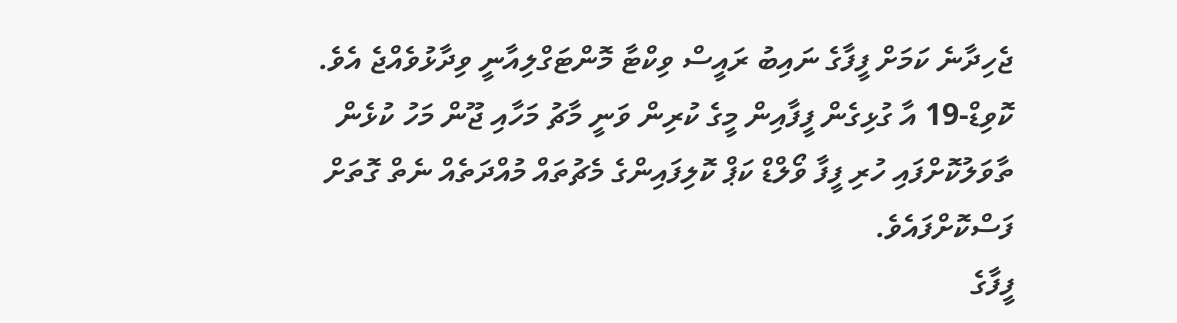ޖެހިދާނެ ކަމަށް ފީފާގެ ނައިބު ރައީސް ވިކްޓާ މޮންޓަގްލިއާނީ ވިދާޅުވެއްޖެ އެވެ.
ކޮވިޑް-19 އާ ގުޅިގެން ފީފާއިން މީގެ ކުރިން ވަނީ މާޗު މަހާއި ޖޫން މަހު ކުޅެން ތާވަލުކޮށްފައި ހުރި ފީފާ ވޯލްޑް ކަޕް ކޮލިފައިންގެ މެޗުތައް މުއްދަތެއް ނެތް ގޮތަށް ފަސްކޮށްފައެވެ.
ފީފާގެ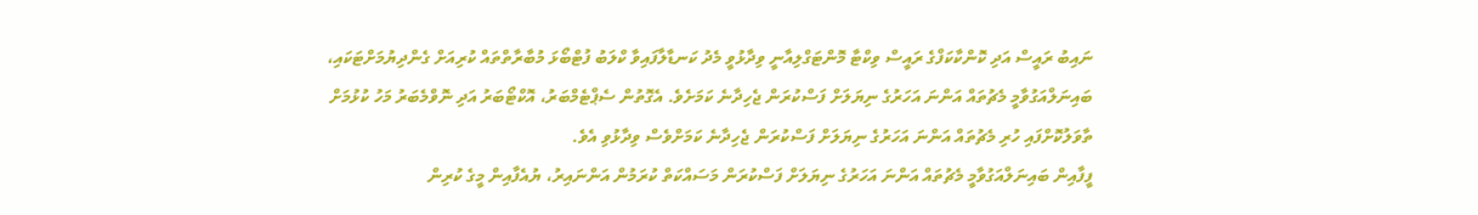ނައިބު ރައީސް އަދި ކޮންކާކަފްގެ ރައީސް ވިކްޓާ މޮންޓަގްލިއާނީ ވިދާޅުވީ މެދު ކަނޑާލާފައިވާ ކްލަބު ފުޓްބޯޅަ މުބާރާތްތައް ކުރިއަށް ގެންދިޔުމަށްޓަކައި، ބައިނަލްއަގުވާމީ މެޗުތައް އަންނަ އަހަރުގެ ނިޔަލަށް ފަސްކުރަން ޖެހިދާނެ ކަމަށެވެ. އެގޮތުން ސެޕްޓެމްބަރު، އޮކްޓޯބަރު އަދި ނޮވްމެބަރު މަހު ކުޅުމަށް ތާވަލުކޮށްފައި ހުރި މެޗުތައް އަންނަ އަހަރުގެ ނިޔަލަށް ފަސްކުރަން ޖެހިދާނެ ކަމަށްވެސް ވިދާޅުވި އެވެ.
ފީފާއިން ބައިނަލްއަގުވާމީ މެޗުތައް އަންނަ އަހަރުގެ ނިޔަލަށް ފަސްކުރަން މަސައްކަތް ކުރަމުން އަންނައިރު، ޔުއެފާއިން މީގެ ކުރިން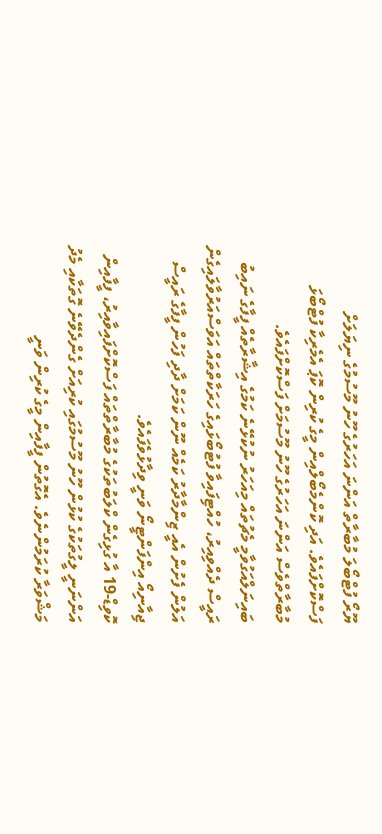ޔޫރޯ ފުޓްބޯލަ މުބާރާތް އަންނަ އަހަރުގެ ހޫނު މޫސުމުގެ ނިޔަލަށް ފަސްކޮށްފައެވެ. އަދި ކޮންމެބޯލްއިން މީގެ ކުރިން ކޮޕަ އެމެރިކާ ފުޓްބޯޅަ މުބާރާތްވެސް އަންނަ އަހަރުގެ ހޫނު މޫސުމަށް ފަސްކޮށްފައެވެ.
ބައިނަލްއަގުވާމީ މެޗުތައް މިއަހަރު ނުކުޅޭނެ ކަމުގެ އިޝާރާތެއް ފީފާގެ ނައިބު ރައީސް ދެއްވިއިރު، ހުއްޓިފައިވާ ފުޓުބޯޅައިގެ ހަރަކާތްތައް އަވަސްއަރުވާލައިގެން އަލުން ފެށުން އެއީ ޒިންމާދާރު ކަމެއް ނޫން ކަމަށް ދާދި ފަހުން ފީފާގެ ރައީސް ޖިއާނިއޯ އިންފަންޓީނޯ ވަނީ ވިދާޅުވެފައެވެ.
ކޮވިޑް-19 އާ ގުޅިގެން ކްލަބުތަކުގެ މުބާރާތްތައް ފަސްކޮށްފައިވާއިރު، ފީފާއިން އަންނަނީ ލީގުތަކުގެ ކުޅުން ހޫނު މޫސުމުގައި ކުރިއަށް ގެންދެވޭނެ ގޮތަކާއި މެދު މަޝްވަރާ ކުރަމުންނެވެ. އެގޮތުން ފީފާއިން މީގެ ކުރިން ވަނީ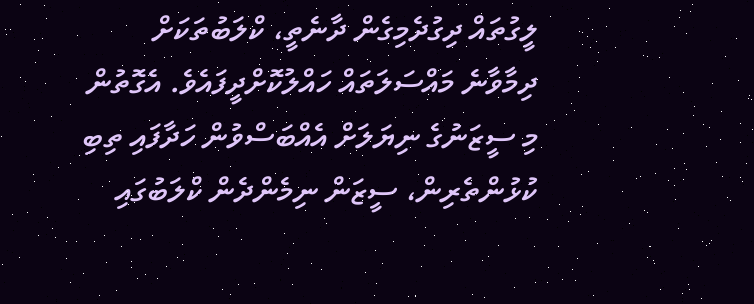ލީގުތައް ދިގުދެމިގެން ދާނެތީ، ކްލަބުތަކަށް ދިމާވާނެ މައްސަލަތައް ހައްލުކޮށްދީފައެވެ. އެގޮތުން މި ސީޒަނުގެ ނިޔަލަށް އެއްބަސްވުން ހަދާފައި ތިބި ކުޅުންތެރިން، ސީޒަން ނިމެންދެން ކްލަބުގައި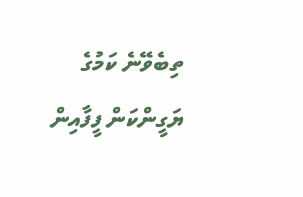ތިބެވޭނެ ކަމުގެ ޔަގީންކަން ފީފާއިން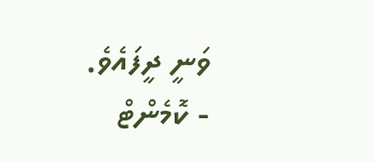ވަނީ ދީފައެވެ.
- ކޮމެންޓް